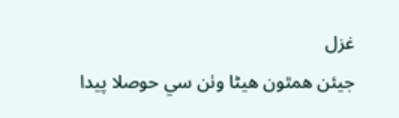غزل
جيئن همٿون هيڻا وٺن سي حوصلا پيدا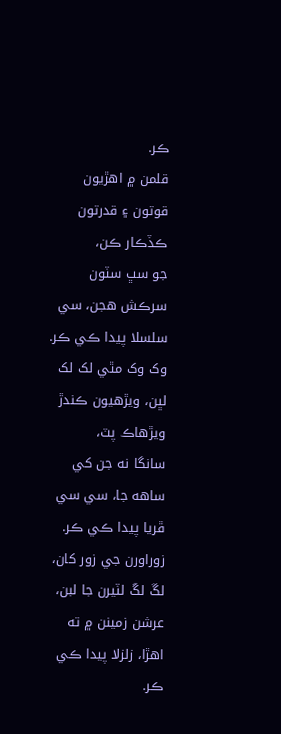ڪر.
قلمن ۾ اهڙيون قوتون ۽ قدرتون ڪڏڪار ڪن،
جو سڀ سٽون سرڪش هجن، سي سلسلا پيدا ڪي ڪر.
وک وک مٿي لک لک لڀن، ويڙهيون ڪندڙ ويڙهاڪ پٽ،
سانگا نه جن کي ساهه جا، سي سي ڦريا پيدا ڪي ڪر.
زوراورن جي زور کان، لڱ لڱ لٽيرن جا لبن،
عرشن زمينن ۾ ته اهڙا، زلزلا پيدا ڪي ڪر.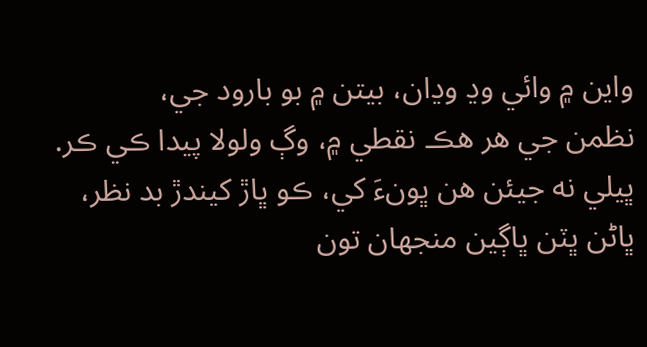واين ۾ وائي وڍ وڍان، بيتن ۾ بو بارود جي،
نظمن جي هر هڪ نقطي ۾، وڳ ولولا پيدا ڪي ڪر.
ڀيلي نه جيئن هن ڀونءَ کي، ڪو ڀاڙ کيندڙ بد نظر،
ڀاڻن ڀٽن ڀاڳين منجهان تون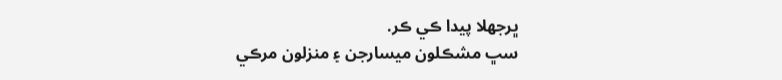ڀرجهلا پيدا ڪي ڪر.
سڀ مشڪلون ميسارجن ۽ منزلون مرڪي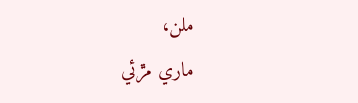ملن،
ماري مڙئي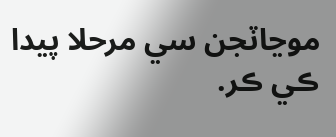موڃاٽجن سي مرحلا پيدا ڪي ڪر.